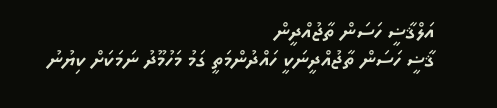އަލްޤާޟީ ހަސަން ތާޖުއްދީން
ޤާޟީ ހަސަން ތާޖުއްދީނަކީ ހައްދުންމަތީ ގަމު މަހުމޫދު ނަމަކަށް ކިޔުނު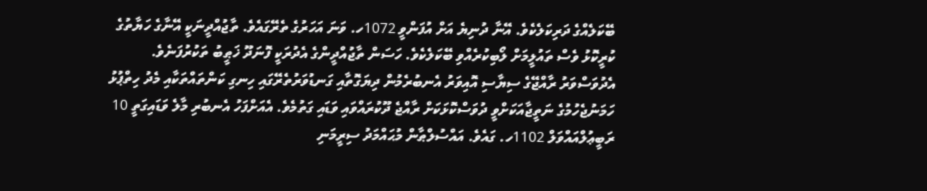ބޭކަލެއްގެ ދަރިކަލެކެވެ. އޭނާ ދުނިޔެ އަށް އުފަންވީ 1072ހ. ވަނަ އަހަރުގެ ތެރޭގައެވެ. ތާޖުއްދީނަކީ އޭނާގެ ހަޔާތުގެ ކުރީކޮޅު ވެސް ތައުލީމަށް ލޯބިކުރެއްވި ބޭކަލެކެވެ. ހަސަން ތާޖުއްދީންގެ އެދުރަކީ ފޮނަދޫ ޚަޠީބު ތަކުރުފަނެވެ.
އެދުވަސްވަރު ރާއްޖޭގެ ސިޔާސި އޮއިވަރު އެނބުރެމުން ދިޔަގޮތާއި ގަނޑުވަރުތެރޭގައި ހިނގި ކަންތައްތަކާއި މެދު ހިތްޕުޅު ހަމަނުޖެހުމުގެ ނަތީޖާއަކަށްވީ ދުވަސްކޮޅަކަށް ރާއްޖެ ދޫކުރައްވައި ވަޑައި ގަތުމެވެ. އެއަށްފަހު އެނބުރި މާލެ ވަޑައިގަތީ 10 ރަބީޢުލްއައްވަލް 1102ހ. ގައެވެ. އައްސުލްޠާން މުޙައްމަދު ސިރީމަނި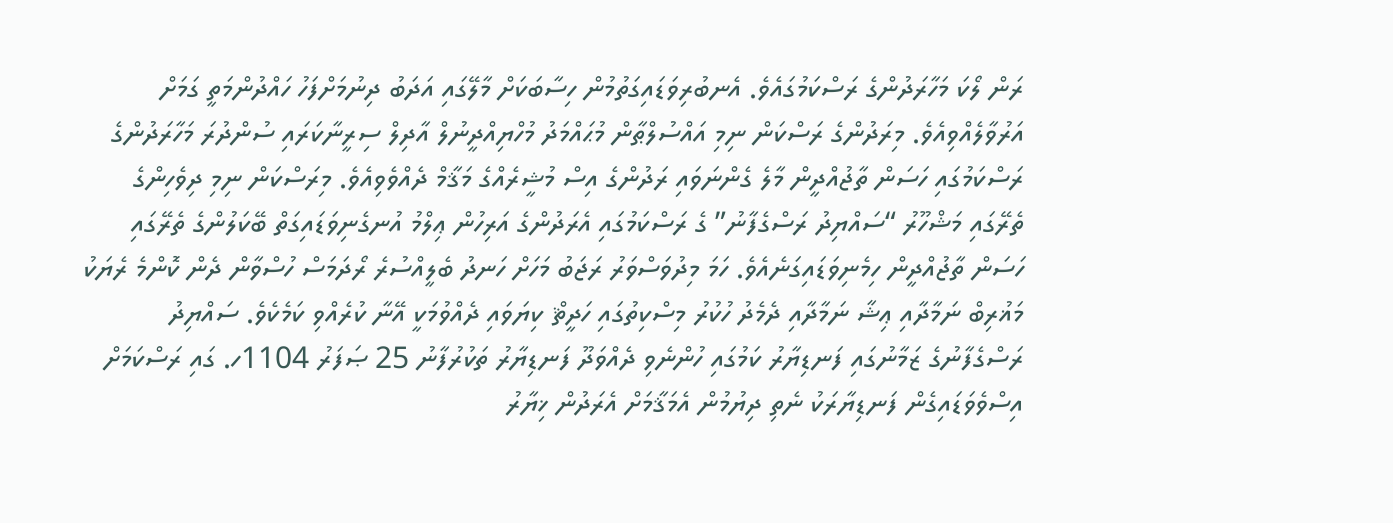ރަން ލޯކަ މަހާރަދުންގެ ރަސްކަމުގައެވެ. އެނބުރިވަޑައިގަތުމުން ހިސާބަކަށް މާލޭގައި އަދަބު ދިނުމަށްފަހު ހައްދުންމަތީ ގަމަށް އަރުވާލެއްވިއެވެ. މިރަދުންގެ ރަސްކަން ނިމި އައްސުލްޠާން މުޙައްމަދު މުހްޔިއްދީނުލް އާދިލް ސިރީނާކަރައި ސުންދުރަ މަހާރަދުންގެ ރަސްކަމުގައި ހަސަން ތާޖުއްދީން މާލެ ގެންނަވައި ރަދުންގެ އިސް މުޝީރެއްގެ މަޤާމް ދެއްވެވިއެވެ. މިރަސްކަން ނިމި ދިވެހިންގެ ތެރޭގައި މަޝްހޫރު “ސައްޔިދު ރަސްގެފާނު” ގެ ރަސްކަމުގައި އެރަދުންގެ އަރިހުން ޢިލްމު އުނގެނިވަޑައިގަތް ބޭކަލުންގެ ތެރޭގައި ހަސަން ތާޖުއްދީން ހިމެނިވަޑައިގަނެއެވެ. ހަމަ މިދުވަސްވަރު ރަޖަބު މަހަށް ހަނދު ބެލީއްސުރެ ރޯދަމަސް ހުސްވާން ދެން ކޮންމެ ރެޔަކު މަޣުރިބް ނަމާދާއި ޢިޝާ ނަމާދާއި ދެމެދު ހުކުރު މިސްކިތުގައި ހަދީޘް ކިޔަވައި ދެއްވުމަކީ އޭނާ ކުރެއްވި ކަމެކެވެ. ސައްޔިދު ރަސްގެފާނުގެ ޒަމާނުގައި ފަނޑިޔާރު ކަމުގައި ހުންނެވި ދެއްވަދޫ ފަނޑިޔާރު ތަކުރުފާނު 25 ޞަފަރު 1104ހ. ގައި ރަސްކަމަށް އިސްވެވަޑައިގެން ފަނޑިޔާރަކު ނެތި ދިޔުމުން އެމަޤާމަށް އެރަދުން ޚިޔާރު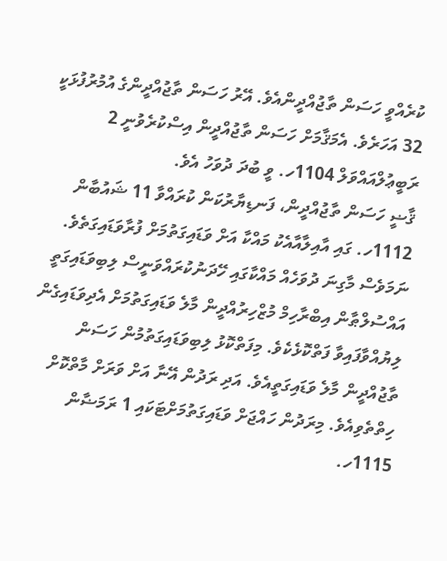ކުރެއްވީ ހަސަން ތާޖުއްދީންއެވެ. އޭރު ހަސަން ތާޖުއްދީންގެ އުމުރުފުޅަކީ 32 އަހަރެވެ. އެމަޤާމަށް ހަސަން ތާޖުއްދީން އިސްކުރެވުނީ 2 ރަބީޢުލްއައްވަލް 1104ހ. ވީ ބުދަ ދުވަހު އެވެ.
ޤާޟީ ހަސަން ތާޖުއްދީން، ފަނޑިޔާރުކަން ކުރައްވާ 11 ޝައުބާން 1112ހ. ގައި އާއިލާއާއެކު މައްކާ އަށް ވަޑައިގަތުމަށް ފުރާވަޑައިގަތެވެ. ނަމަވެސް މާގިނަ ދުވަހެއް މައްކާގައި ހޭދަނުކުރައްވަނީސް ލިބިވަޑައިގަތީ އައްސުލްޠާން އިބްރާހިމް މުޒްހިރުއްދީން މާލެ ވަޑައިގަތުމަށް އެދިވަޑައިގެން ލިޔުއްވާފައިވާ ފަތްކޮޅެކެވެ. މިފަތްކޮޅު ލިބިވަޑައިގަތުމުން ހަސަން ތާޖުއްދީން މާލެ ވަޑައިގަތީއެވެ. އަދި ރަދުން އޭނާ އަށް ވަރަށް މާތްކޮށް ހިތްތެވިއެވެ. މިރަދުން ހައްޖަށް ވަޑައިގަތުމަށްޓަކައި 1 ރަމަޟާން 1115ހ.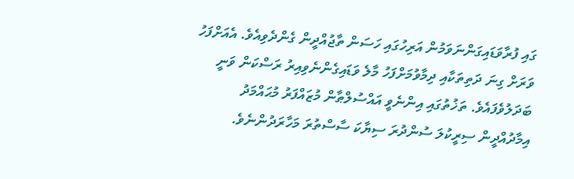ގައި ފުރާވަޑައިގަންނަވަމުން އަރިހުގައި ހަސަން ތާޖުއްދީން ގެންދެވިއެވެ. އެއަށްފަހު ވަރަށް ގިނަ ދަތިތަކާއި ދިމާވުމަށްފަހު މާލެ ވަޑައިގެންނެވިއިރު ރަސްކަން ވަނީ ބަދަލުވެފައެވެ. ތަޚުތުގައި އިންނެވީ އައްސުލްޠާން މުޒައްފަރު މުޙައްމަދު އިމާދުއްދީން ސިރީކުލަ ސުންދުރަ ސިޔާކަ ސާސްތުރަ މަހާރަދުންނެވެ.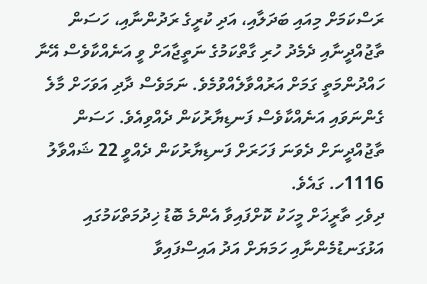ރަސްކަމަށް މިއައި ބަދަލާއި، އަދި ކުރީގެ ރަދުންނާއި، ހަސަން ތާޖުއްދީނާއި ދެމެދު ހުރި ގާތްކަމުގެ ނަތީޖާއަށް ވީ އަނެއްކާވެސް އޭނާ ހައްދުންމަތީ ގަމަށް އަރުއްވާލެއްވުމެވެ. ނަމަވެސް ދާދި އަވަހަށް މާލެ ގެންނަވައި އަނެއްކާވެސް ފަނޑިޔާރުކަން ދެއްވިއެވެ. ހަސަން ތާޖުއްދީނަށް ދެވަނަ ފަހަރަށް ފަނޑިޔާރުކަން ދެއްވީ 22 ޝައްވާލު 1116ހ. ގައެވެ.
ދިވެހި ތާރީޚަށް މީހަކު ކޮށްފައިވާ އެންމެ ބޮޑު ޚިދުމަތްކަމުގައި އަޅުގަނޑުމެންނާއި ހަމަޔަށް އަދު އައިސްފައިވާ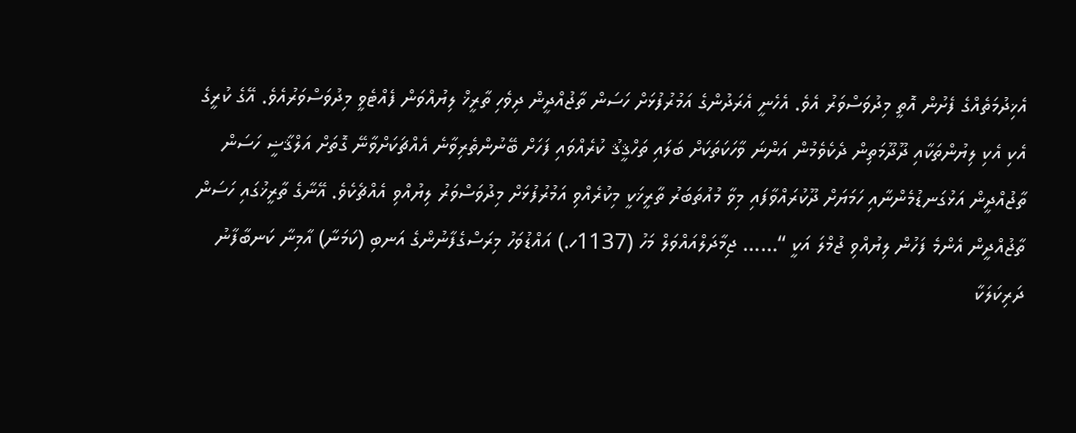އެޚިދުމަތެއްގެ ފެށުން އޮތީ މިދުވަސްވަރު އެވެ. އެހެނީ އެރަދުންގެ އަމުރުފުޅަށް ހަސަން ތާޖުއްދީން ދިވެހި ތާރީޚް ލިޔުއްވަން ފެއްޓެވީ މިދުވަސްވަރުއެވެ. އޭގެ ކުރީގެ އެކި އެކި ލިޔުންތަކާއި ދޫދޫމަތިން ދެކެވެމުން އަންނަ ވާހަކަތަކަށް ބަލައި ތަހްޤީޤު ކުރެއްވައި ފަހަށް ބޭނުންތެރިވާނެ އެއްޗަކަށްވާނޭ ގޮތަށް އަލްޤާޟީ ހަސަން ތާޖުއްދީން އަޅުގަނޑުމެންނާއި ހަމަޔަށް ދޫކުރައްވާފައި މިވާ މުއުތަބަރު ތާރީޚަކީ މިކުރެއްވި އަމުރުފުޅަށް މިދުވަސްވަރު ލިޔުއްވި އެއްޗެކެވެ. އޭނާގެ ތާރީޚުގައި ހަސަން ތާޖުއްދީން އެންމެ ފަހުން ލިޔުއްވި ޖުމްލަ އަކީ “…… ޖިމާދަލްއައްވަލް މަހު (1137ހ.) އައްޑުވަހު މިރަސްގެފާނުންގެ އަނބި (ކަމަނާ) އާމިނާ ކަނބާފާނު ދަރިކަލަކާ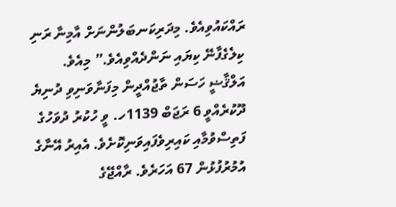ރައްކައުވިއެވެ. މިދަރިކަނބަލުންނަށް އާމިނާ ރަނި ކިލެގެފާނޭ ކިޔައި ނަންދެއްވިއެވެ.” މިއެވެ.
އަލްޤާޟީ ހަސަން ތާޖުއްދީން މިފަނާވަނިވި ދުނިޔެ ދޫކުރެއްވީ 6 ރަޖަބް 1139ހ. ވީ ހުކުރު ދުވަހުގެ ފަތިސްވުމާއި ކައިރިވެފައިވަނިކޮށެވެ. އެއިރު އޭނާގެ އުމުރުފުޅުން 67 އަހަރެވެ. ރާއްޖޭގެ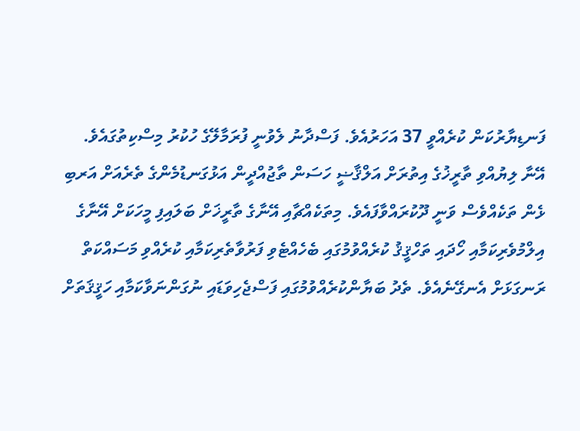ފަނޑިޔާރުކަން ކުރެއްވީ 37 އަހަރުއެވެ. ފަސްދާނު ލެވުނީ ފުރަމާލޭގެ ހުކުރު މިސްކިތުގައެވެ.
އޭނާ ލިޔުއްވި ތާރީޚުގެ އިތުރަށް އަލްޤާޟީ ހަސަން ތާޖުއްދީން އަޅުގަނޑުމެންގެ ތެރެއަށް އަރބި ޅެން ތަކެއްވެސް ވަނީ ދޫކުރައްވާފައެވެ. މިތަކެއްޗާއި އޭނާގެ ތާރީޚަށް ބަލައިފި މީހަކަށް އޭނާގެ އިލްމުވެރިކަމާއި ހޯދައި ތަހްޤީޤު ކުރެއްވުމުގައި ބެހެއްޓެވި ފަރުވާތެރިކަމާއި ކުރެއްވި މަސައްކަތް ރަނގަޅަށް އެނގޭނެއެވެ. ތެދު ބަޔާންކުރެއްވުމުގައި ފަސްޖެހިވަޑައި ނުގަންނަވާކަމާއި ހަޤީޤަތަށް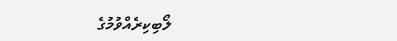ލޯބިކިރެއްވުމުގެ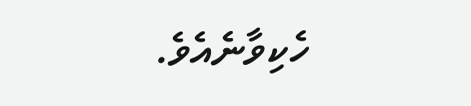ހެކިވާނެއެވެ.